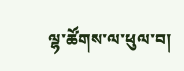ལྷ་ཚོགས་ལ་ཕུལ་བ།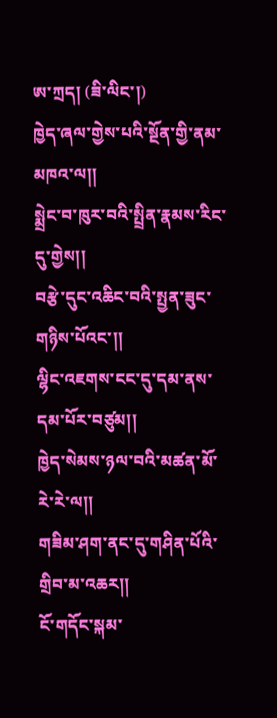ཨ་ཀྲད། (ཟི་ལིང་།)
ཁྱེད་ཞལ་གྱེས་པའི་སྔོན་གྱི་ནམ་མཁའ་ལ།།
སྨྲེང་བ་ཁུར་བའི་སྤྲིན་རྣམས་རིང་དུ་གྱེས།།
བརྩེ་དུང་འཆིང་བའི་སྤྱན་ཟུང་གཉིས་པོའང་།།
ལྷིང་འཇགས་ངང་དུ་དམ་ནས་དམ་པོར་བཙུམ།།
ཁྱེད་སེམས་ཉལ་བའི་མཚན་མོ་རེ་རེ་ལ།།
གཟིམ་ཤག་ནང་དུ་གཤིན་པོའི་གྲིབ་མ་འཆར།།
ངོ་གདོང་སྐམ་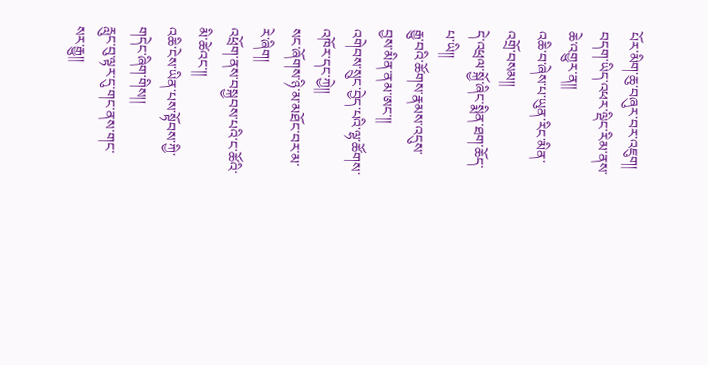པོར་མིག་ཆུ་བཞུར་བར་འཇུག།
བདག་ཡིད་འཕར་ལྡིང་རིམ་ནས་ཆེ་འགྱུར་ན།།
འཆི་བ་ཞེས་པ་ཡུན་རིང་མིན་འགྲོ་བསམ།།
དེ་འཕྲལ་སྐྱོ་ཞིང་སྨིན་ཐག་ཆོད་པ་ཡི།།
རྒྱུ་བའི་ཚོགས་རྣམས་འདུས་བྱས་མིན་ནམ་ཨང་།།
འགེབས་སྲུང་བྱེད་པའི་ལྷ་ཚོགས་འཁོར་དང་ཀྱེ།།
སང་ཞོགས་ཉི་མ་མཐོང་བར་མ་རེ་ཞིག།
འཕྲོག་ནས་བསྐྱབས་པའི་ང་ཚོའི་མི་ཚེའང་།།
འཆི་ངེས་ཡིན་པས་སྟོབས་ཀྱི་གདེང་ཞིག་གིས།།
རླུང་བུ་ལྟར་དུ་གང་ནས་གང་སར་རྒྱུ།།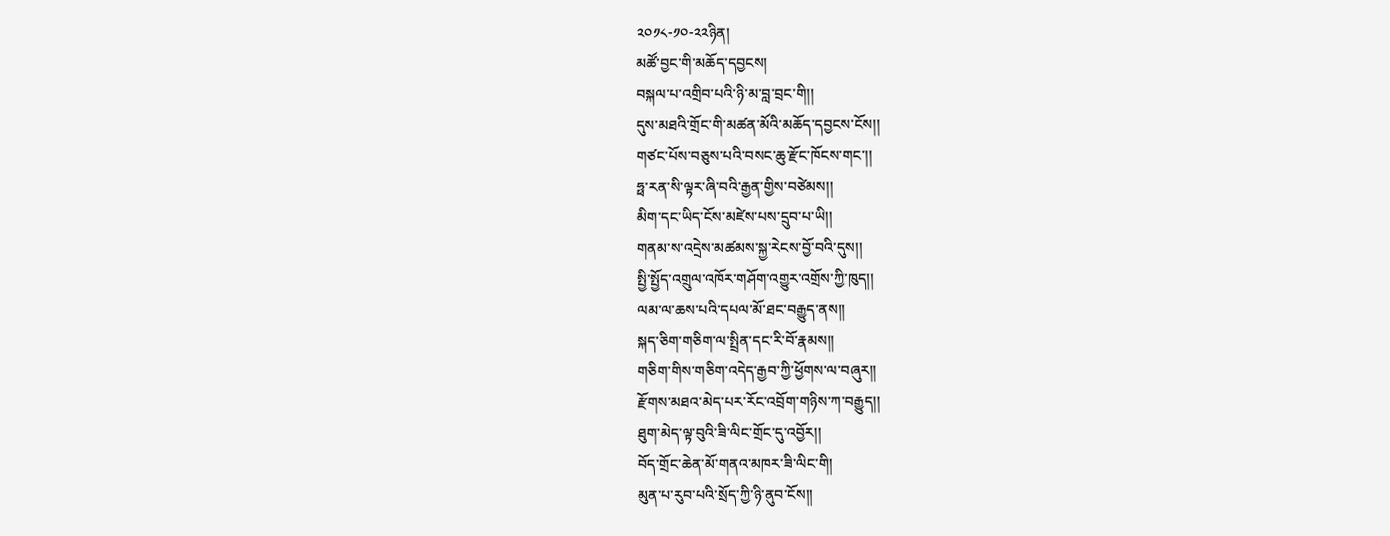༢༠༡༨-༡༠-༢༢ཉིན།
མཚོ་བྱང་གི་མཆོད་དབྱངས།
བསྐལ་པ་འགྲིབ་པའི་ཉི་མ་བླ་བྲང་གི།།
དུས་མཐའི་གྲོང་གི་མཚན་མོའི་མཆོད་དབྱངས་ངོས།།
གཙང་པོས་བཅུས་པའི་བསང་ཆུ་རྫོང་ཁོངས་གང་།།
ཧྥ་རན་སི་ལྟར་ཞི་བའི་རྒྱན་གྱིས་བཙེམས།།
མིག་དང་ཡིད་ངོས་མཛེས་པས་དྲུབ་པ་ཡི།།
གནམ་ས་འདྲེས་མཚམས་སྐྱ་རེངས་བྱོ་བའི་དུས།།
སྤྱི་སྤྱོད་འགྲུལ་འཁོར་གཤོག་འགྱུར་འགྲོས་ཀྱི་ཁུད།།
ལམ་ལ་ཆས་པའི་དཔལ་མོ་ཐང་བརྒྱུད་ནས།།
སྐད་ཅིག་གཅིག་ལ་སྤྲིན་དང་རི་བོ་རྣམས།།
གཅིག་གིས་གཅིག་འདེད་རྒྱབ་ཀྱི་ཕྱོགས་ལ་བཞུར།།
རྫོགས་མཐའ་མེད་པར་རོང་འབྲོག་གཉིས་ཀ་བརྒྱུད།།
ཐུག་མེད་ལྟ་བུའི་ཟི་ལིང་གྲོང་དུ་འབྱོར།།
བོད་གྲོང་ཆེན་མོ་གནའ་མཁར་ཟི་ལིང་གི།
མུན་པ་རུབ་པའི་སྲོད་ཀྱི་ཉི་ནུབ་ངོས།།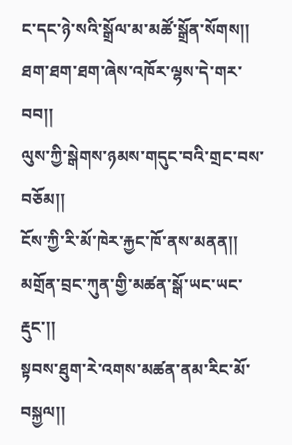ང་དང་ཉེ་སའི་སྒྲོལ་མ་མཚོ་སྒྲོན་སོགས།།
ཐག་ཐག་ཐག་ཞེས་འཁོར་ལྷས་དེ་གར་བབ།།
ལུས་ཀྱི་སྒེགས་ཉམས་གདུང་བའི་གྲང་བས་བཅོམ།།
ངོས་ཀྱི་རི་མོ་ཁེར་རྐྱང་ཁོ་ནས་མནན།།
མགྲོན་བྲང་ཀུན་གྱི་མཚན་སྒོ་ཡང་ཡང་རྡུང་།།
སྟབས་ཐུག་རེ་འགས་མཚན་ནམ་རིང་མོ་བསྐྱལ།།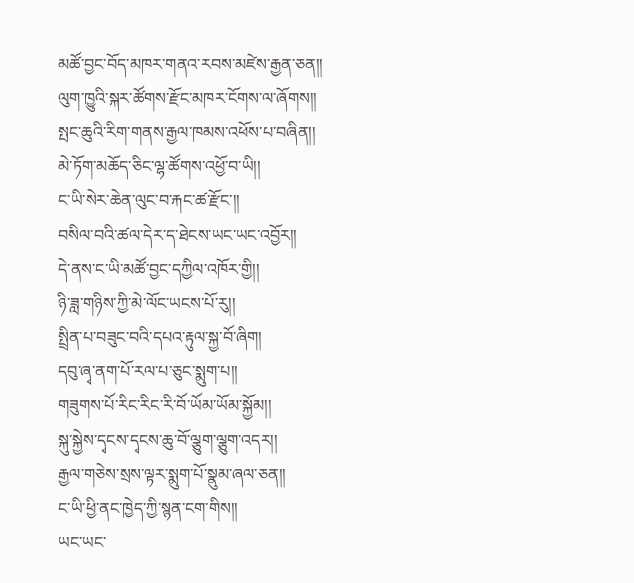མཚོ་བྱང་བོད་མཁར་གནའ་རབས་མཛེས་རྒྱན་ཅན།།
ལུག་ཁྱུའི་སྐར་ཚོགས་རྫོང་མཁར་ངོགས་ལ་ཞོགས།།
སྤང་ཆུའི་རིག་གནས་རྒྱལ་ཁམས་འཕོས་པ་བཞིན།།
མེ་ཏོག་མཆོད་ཅིང་ལྷ་ཚོགས་འཕྱོ་བ་ཡི།།
ང་ཡི་སེར་ཆེན་ལུང་བ་རྐང་ཚ་རྫོང་།།
བསིལ་བའི་ཚལ་དེར་ད་ཐེངས་ཡང་ཡང་འབྱོར།།
དེ་ནས་ང་ཡི་མཚོ་བྱང་དཀྱིལ་འཁོར་གྱི།།
ཉི་ཟླ་གཉིས་ཀྱི་མེ་ལོང་ཡངས་པོ་རུ།།
སྤྲིན་པ་བཟུང་བའི་དཔའ་རྟུལ་སྐྱ་བོ་ཞིག།
དབུ་ཞྭ་ནག་པོ་རལ་པ་ཅུང་སྨུག་པ།།
གཟུགས་པོ་རིང་རིང་རི་བོ་ཡོམ་ཡོམ་སྐྱོམ།།
སྐུ་སྐྱེས་དྭངས་དྭངས་ཆུ་བོ་ལྕུག་ལྕུག་འདར།།
རྒྱལ་གཅེས་སྲས་ལྟར་སྨུག་པོ་སྣུམ་ཞལ་ཅན།།
ང་ཡི་ཕྱི་ནང་ཁྱེད་ཀྱི་སྙན་ངག་གིས།།
ཡང་ཡང་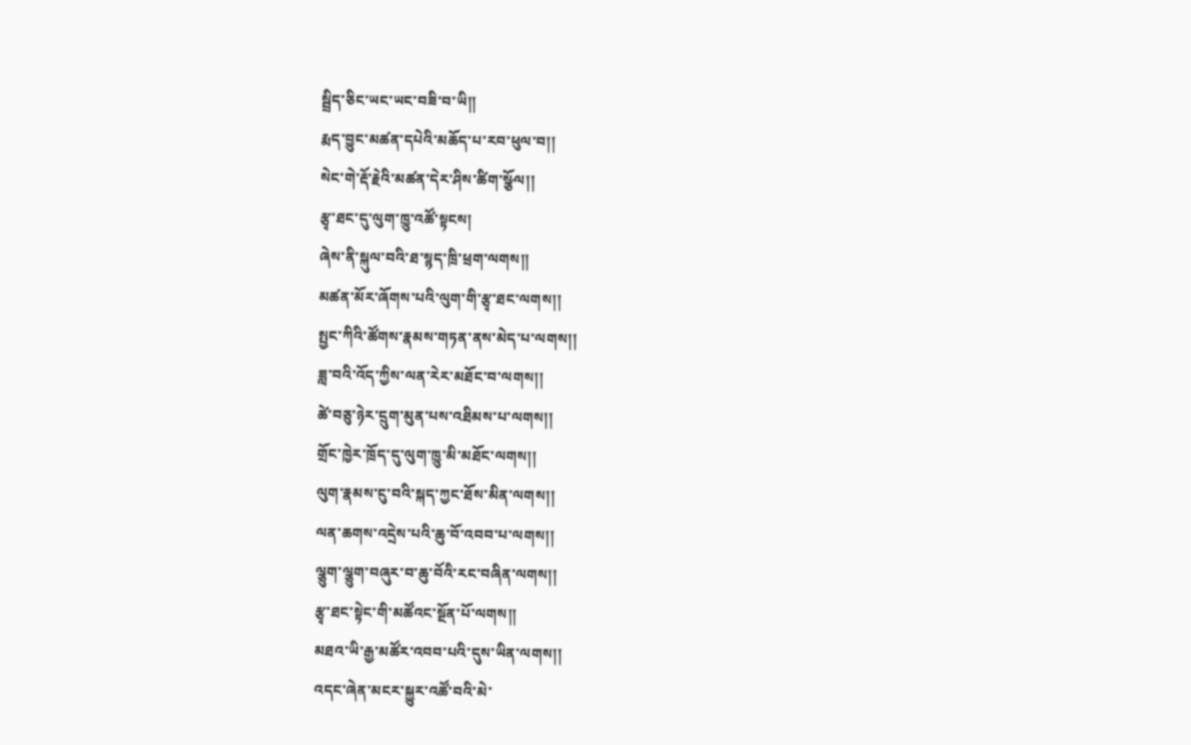སྦྲིད་ཅིང་ཡང་ཡང་བཟི་བ་ཡི།།
རྨད་བྱུང་མཚན་དཔེའི་མཆོད་པ་རབ་ཕུལ་བ།།
སེང་གེ་རྡོ་རྗེའི་མཚན་དེར་ཤིས་ཚིག་སྩོལ།།
རྩྭ་ཐང་དུ་ལུག་ཁྱུ་འཚོ་སྟངས།
ཞེས་ནི་སྐུལ་བའི་ཐ་སྙད་ཁྲི་ཕྲག་ལགས།།
མཚན་མོར་ཞོགས་པའི་ལུག་གི་རྩྭ་ཐང་ལགས།།
སྤྱང་ཀིའི་ཚོགས་རྣམས་གཏན་ནས་མེད་པ་ལགས།།
ཟླ་བའི་འོད་ཀྱིས་ལན་རེར་མཐོང་བ་ལགས།།
ཚེ་བཅུ་ཉེར་དྲུག་མུན་པས་འཐིམས་པ་ལགས།།
གྲོང་ཁྱེར་ཁྲོད་དུ་ལུག་ཁྱུ་མི་མཐོང་ལགས།།
ལུག་རྣམས་ངུ་བའི་སྐད་ཀྱང་ཐོས་མིན་ལགས།།
ལན་ཆགས་འདྲེས་པའི་ཆུ་བོ་འབབ་པ་ལགས།།
ལྕུག་ལྕུག་བཞུར་བ་ཆུ་བོའི་རང་བཞིན་ལགས།།
རྩྭ་ཐང་སྟེང་གི་མཚོའང་སྔོན་པོ་ལགས།།
མཐའ་ཡི་རྒྱ་མཚོར་འབབ་པའི་དུས་ཡིན་ལགས།།
འདང་ཞེན་མངར་སྐྱུར་འཚོ་བའི་མེ་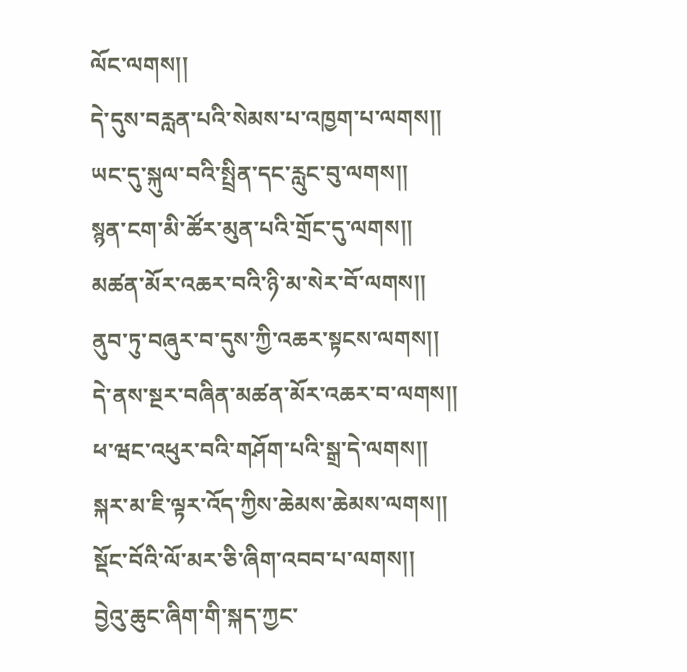ལོང་ལགས།།
དེ་དུས་བརླན་པའི་སེམས་པ་འཁྱག་པ་ལགས།།
ཡང་དུ་སྐུལ་བའི་སྤྲིན་དང་རླུང་བུ་ལགས།།
སྙན་ངག་མི་ཚོར་མུན་པའི་གྲོང་དུ་ལགས།།
མཚན་མོར་འཆར་བའི་ཉི་མ་སེར་བོ་ལགས།།
ནུབ་ཏུ་བཞུར་བ་དུས་ཀྱི་འཆར་སྟངས་ལགས།།
དེ་ནས་སྔར་བཞིན་མཚན་མོར་འཆར་བ་ལགས།།
ཕ་ཝང་འཕུར་བའི་གཤོག་པའི་སྒྲ་དེ་ལགས།།
སྐར་མ་ཇི་ལྟར་འོད་ཀྱིས་ཆེམས་ཆེམས་ལགས།།
སྡོང་བོའི་ལོ་མར་ཅི་ཞིག་འབབ་པ་ལགས།།
བྱེའུ་ཆུང་ཞིག་གི་སྐད་ཀྱང་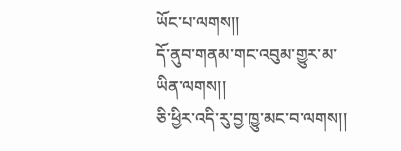ཡོང་པ་ལགས།།
དོ་ནུབ་གནམ་གང་འབུམ་གྱུར་མ་ཡིན་ལགས།།
ཅི་ཕྱིར་འདི་རུ་བྱ་ཁྱུ་མང་བ་ལགས།།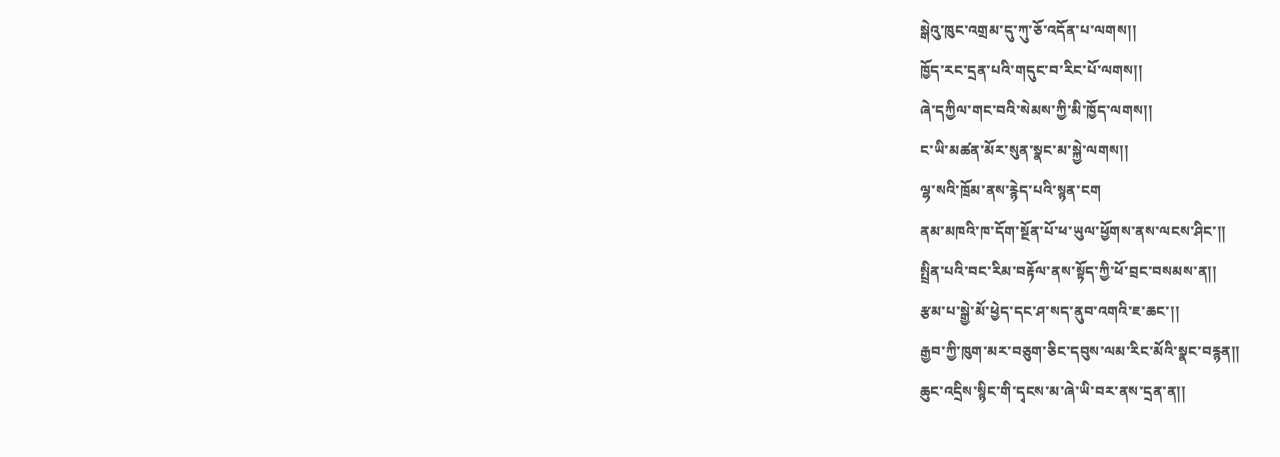སྒེའུ་ཁུང་འགྲམ་དུ་ཀུ་ཅོ་འདོན་པ་ལགས།།
ཁྱོད་རང་དྲན་པའི་གདུང་བ་རིང་པོ་ལགས།།
ཞེ་དཀྱིལ་གང་བའི་སེམས་ཀྱི་མི་ཁྱོད་ལགས།།
ང་ཡི་མཚན་མོར་སུན་སྣང་མ་སྐྱེ་ལགས།།
ལྷ་སའི་ཁྲོམ་ནས་རྙེད་པའི་སྙན་ངག
ནམ་མཁའི་ཁ་དོག་སྔོན་པོ་ཕ་ཡུལ་ཕྱོགས་ནས་ལངས་ཤིང་།།
སྤྲིན་པའི་བང་རིམ་བརྟོལ་ནས་སྟོད་ཀྱི་ཕོ་བྲང་བསམས་ན།།
རྩམ་པ་སྒྱེ་མོ་ཕྱེད་དང་ཤ་སད་ནུབ་འགའི་ཇ་ཆང་།།
རྒྱབ་ཀྱི་ཁུག་མར་བཅུག་ཅིང་དབུས་ལམ་རིང་མོའི་སྣང་བརྙན།།
ཆུང་འདྲིས་སྙིང་གི་དྭངས་མ་ཞེ་ཡི་བར་ནས་དྲན་ན།།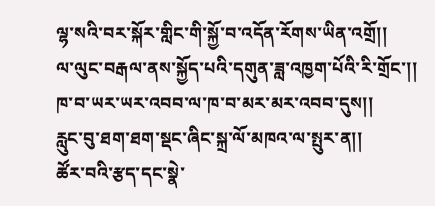ལྷ་སའི་བར་སྐོར་གླིང་གི་སྐྱོ་བ་འདོན་རོགས་ཡིན་འགྲོ།།
ལ་ལུང་བརྒལ་ནས་སྐྱོད་པའི་དགུན་ཟླ་འཁྱག་པོའི་རི་གྲོང་།།
ཁ་བ་ཡར་ཡར་འབབ་ལ་ཁ་བ་མར་མར་འབབ་དུས།།
རླུང་བུ་ཐག་ཐག་སྡང་ཞིང་སྐྲ་ལོ་མཁའ་ལ་སྤུར་ན།།
ཚོར་བའི་རྩད་དང་སྣེ་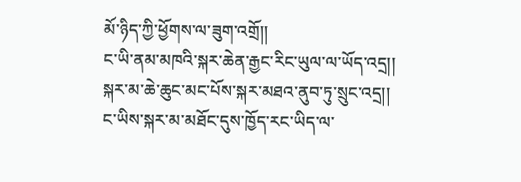མོ་ཉིད་ཀྱི་ཕྱོགས་ལ་ཟུག་འགྲོ།།
ང་ཡི་ནམ་མཁའི་སྐར་ཆེན་རྒྱང་རིང་ཡུལ་ལ་ཡོད་འདྲ།།
སྐར་མ་ཆེ་ཆུང་མང་པོས་སྐར་མཐའ་ནུབ་ཏུ་སྲུང་འདྲ།།
ང་ཡིས་སྐར་མ་མཐོང་དུས་ཁྱོད་རང་ཡིད་ལ་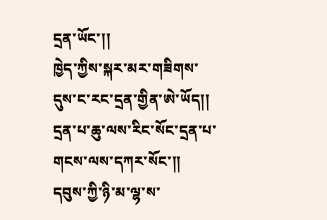དྲན་ཡོང་།།
ཁྱེད་ཀྱིས་སྐར་མར་གཟིགས་དུས་ང་རང་དྲན་གྱིན་ཨེ་ཡོད།།
དྲན་པ་ཆུ་ལས་རིང་སོང་དྲན་པ་གངས་ལས་དཀར་སོང་།།
དབུས་ཀྱི་ཉི་མ་ལྷ་ས་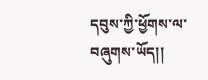དབུས་ཀྱི་ཕྱོགས་ལ་བཞུགས་ཡོད།།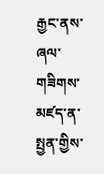རྒྱང་ནས་ཞལ་གཟིགས་མཛད་ན་སྤྱན་གྱིས་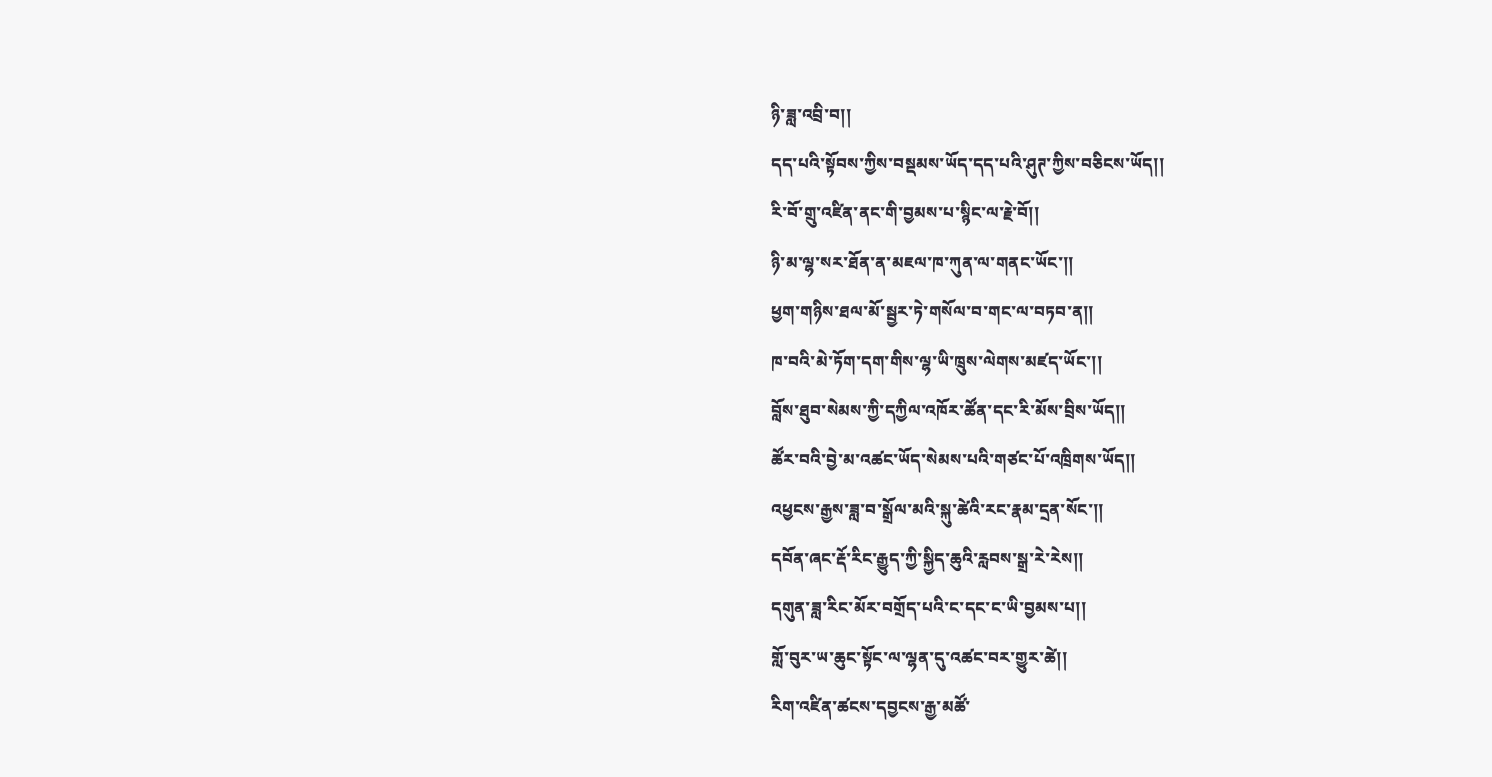ཉི་ཟླ་འབྲི་བ།།
དད་པའི་སྟོབས་ཀྱིས་བསྡམས་ཡོད་དད་པའི་ཤུཊ་ཀྱིས་བཅིངས་ཡོད།།
རི་བོ་གྲུ་འཛིན་ནང་གི་བྱམས་པ་སྙིང་ལ་རྗེ་བོ།།
ཉི་མ་ལྷ་སར་ཐོན་ན་མཇལ་ཁ་ཀུན་ལ་གནང་ཡོང་།།
ཕྱག་གཉིས་ཐལ་མོ་སྦྱར་ཏེ་གསོལ་བ་གང་ལ་བཏབ་ན།།
ཁ་བའི་མེ་ཏོག་དག་གིས་ལྷ་ཡི་ཁྲུས་ལེགས་མཛད་ཡོང་།།
བློས་ཐུབ་སེམས་ཀྱི་དཀྱིལ་འཁོར་ཚོན་དང་རི་མོས་བྲིས་ཡོད།།
ཚོར་བའི་བྱེ་མ་འཚང་ཡོད་སེམས་པའི་གཙང་པོ་འཁྲིགས་ཡོད།།
འཕྱངས་རྒྱས་ཟླ་བ་སྒྲོལ་མའི་སྐུ་ཚེའི་རང་རྣམ་དྲན་སོང་།།
དབོན་ཞང་རྡོ་རིང་རྒྱུད་ཀྱི་སྐྱིད་ཆུའི་རླབས་སྒྲ་རེ་རེས།།
དགུན་ཟླ་རིང་མོར་བགྲོད་པའི་ང་དང་ང་ཡི་བྱམས་པ།།
གློ་བུར་ཡ་ཆུང་སྟོང་ལ་ལྷན་དུ་འཚང་བར་གྱུར་ཚེ།།
རིག་འཛིན་ཚངས་དབྱངས་རྒྱ་མཚོ་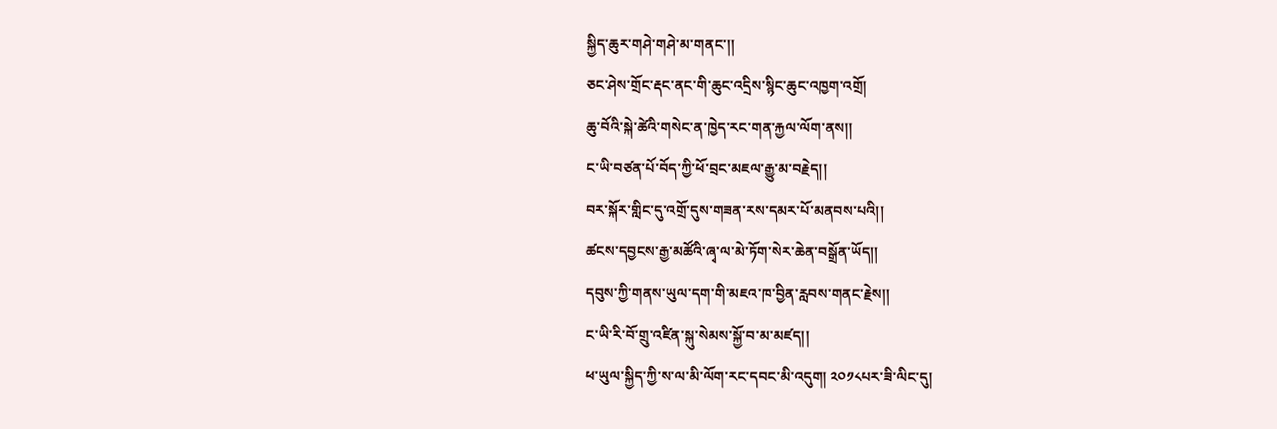སྐྱིད་ཆུར་གཤེ་གཤེ་མ་གནང་།།
ཅང་ཤེས་གྲོང་རྡང་ནང་གི་ཆུང་འདྲིས་སྙིང་ཆུང་འཁྱག་འགྲོ།
ཆུ་བོའི་སྐེ་ཚེའི་གསེང་ན་ཁྱེད་རང་གན་རྐྱལ་ལོག་ནས།།
ང་ཡི་བཙན་པོ་བོད་ཀྱི་ཕོ་བྲང་མཇལ་རྒྱུ་མ་བརྗེད།།
བར་སྐོར་གླིང་དུ་འགྲོ་དུས་གཟན་རས་དམར་པོ་མནབས་པའི།།
ཚངས་དབྱངས་རྒྱ་མཚོའི་ཞྭ་ལ་མེ་ཏོག་སེར་ཆེན་བསྒྲོན་ཡོད།།
དབུས་ཀྱི་གནས་ཡུལ་དག་གི་མཇའ་ཁ་བྱིན་རླབས་གནང་རྗེས།།
ང་ཡི་རི་བོ་གྲུ་འཛིན་སྐུ་སེམས་སྐྱོ་བ་མ་མཛད།།
ཕ་ཡུལ་སྐྱིད་ཀྱི་ས་ལ་མི་ལོག་རང་དབང་མི་འདུག། ༢༠༡༨པར་ཟི་ལིང་དུ།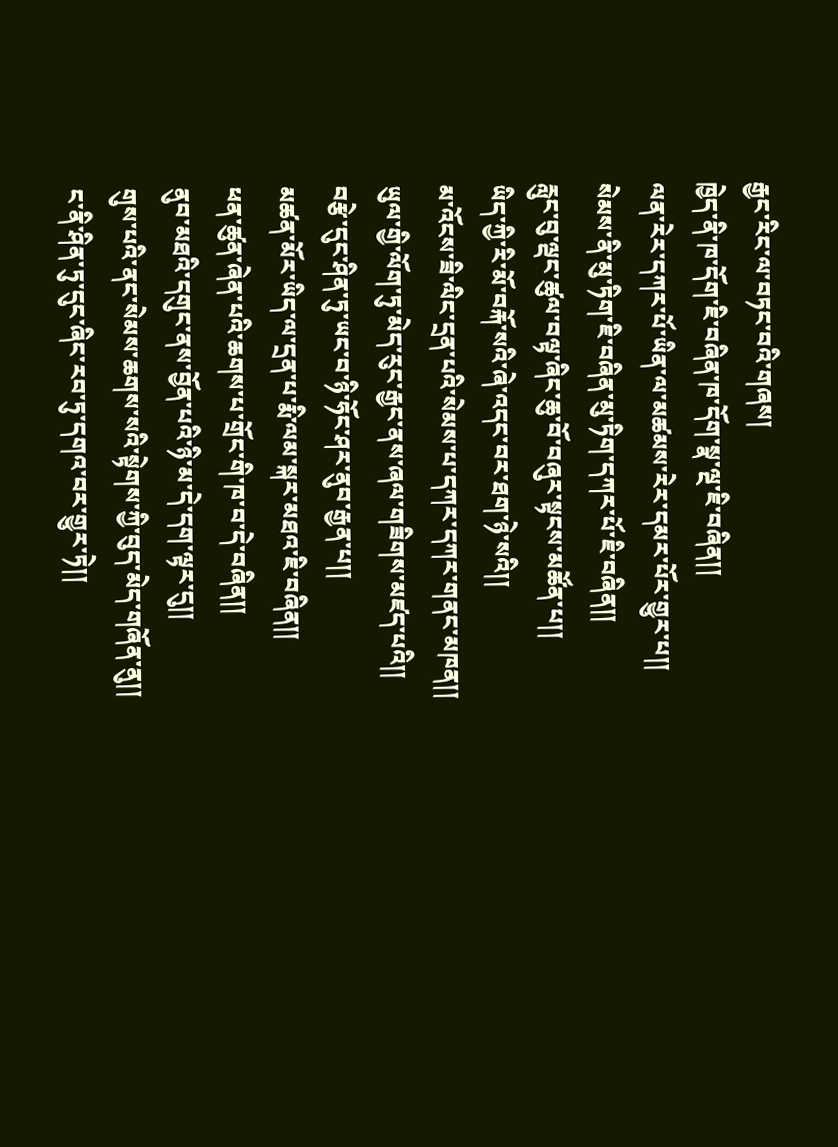རྒྱང་རིང་ལ་བཏང་བའི་གཞས།
ཁྱེད་ནི་ཁ་དོག་ཇི་བཞིན་ཁ་དོག་སྣ་ལྔ་ཇི་བཞིན།།
ལན་རེར་དཀར་པོ་ཡིན་ལ་མཚམས་རེར་དམར་པོར་གྱུར་པ།།
སེམས་ནི་མུ་ཏིག་ཇི་བཞིན་མུ་ཏིག་དཀར་པོ་ཇི་བཞིན།།
རླུང་བུ་ལྡང་ཚུལ་བལྟ་ཞིང་ཆུ་བོ་བཞུར་སྟངས་མཚོན་པ།།
ཡིད་ཀྱི་རི་མོ་བརྐོ་སའི་ཞེ་འདང་བར་ཐག་ཉེ་སའི།།
མ་འོངས་ཟི་ལིང་དྲན་པའི་སེམས་པ་དཀར་དཀར་གནང་མཁན།།
ཡུལ་གྱི་ལོག་ཏུ་མེད་རུང་རྒྱང་ནས་ཞལ་གཟིགས་མཛད་པའི།།
བརྩེ་དུང་ཤིན་ཏུ་ཡང་བ་ཉི་ཧོང་ཤར་ནུབ་རྒྱན་པ།།
མཚན་མོར་ཡིད་ལ་དྲན་པ་རྨི་ལམ་སྐར་མཐའ་ཇི་བཞིན།།
ཕན་ཚུན་ཞེན་པའི་ཆགས་པ་གྲོང་གི་ཁ་བ་དེ་བཞིན།།
ནུབ་མཐའི་དགུང་ནས་བྱོན་པའི་ཉི་མ་དེ་དག་ལྟར་དུ།།
གུས་པའི་ནང་སེམས་ཆགས་སའི་སྟེགས་ཀྱི་བུད་མེད་གཞོན་ནུ།།
ང་ནི་ཤིན་ཏུ་དུང་ཞིང་རབ་ཏུ་དགའ་བར་གྱུར་ཏེ།།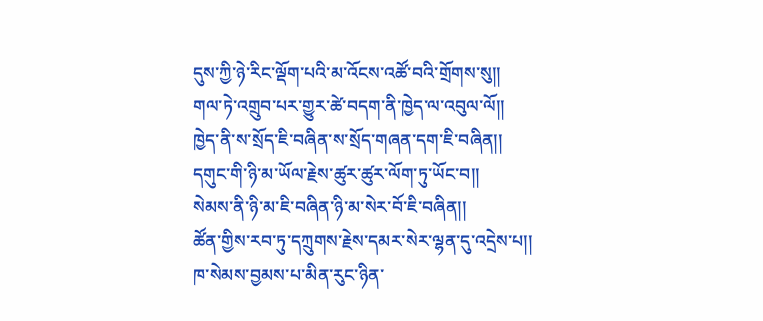དུས་ཀྱི་ཉེ་རིང་ལྡོག་པའི་མ་འོངས་འཚོ་བའི་གྲོགས་སུ།།
གལ་ཏེ་འགྲུབ་པར་གྱུར་ཚེ་བདག་ནི་ཁྱེད་ལ་འབུལ་ལོ།།
ཁྱེད་ནི་ས་སྲོད་ཇི་བཞིན་ས་སྲོད་གཞན་དག་ཇི་བཞིན།།
དགུང་གི་ཉི་མ་ཡོལ་རྗེས་ཚུར་ཚུར་ལོག་ཏུ་ཡོང་བ།།
སེམས་ནི་ཉི་མ་ཇི་བཞིན་ཉི་མ་སེར་བོ་ཇི་བཞིན།།
ཚོན་གྱིས་རབ་ཏུ་དཀྲུགས་རྗེས་དམར་སེར་ལྷན་དུ་འདྲེས་པ།།
ཁ་སེམས་བྱམས་པ་མིན་རུང་ཉིན་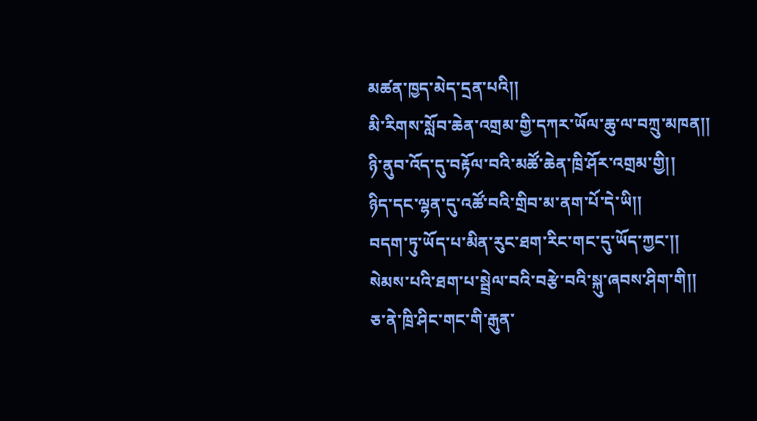མཚན་ཁྱད་མེད་དྲན་པའི།།
མི་རིགས་སློབ་ཆེན་འགྲམ་གྱི་དཀར་ཡོལ་ཆུ་ལ་བཀྲུ་མཁན།།
ཉི་ནུབ་འོད་དུ་བརྟོལ་བའི་མཚོ་ཆེན་ཁྲི་ཤོར་འགྲམ་གྱི།།
ཉིད་དང་ལྷན་དུ་འཚོ་བའི་གྲིབ་མ་ནག་པོ་དེ་ཡི།།
བདག་ཏུ་ཡོད་པ་མིན་རུང་ཐག་རིང་གང་དུ་ཡོད་ཀྱང་།།
སེམས་པའི་ཐག་པ་སྦྲེལ་བའི་བརྩེ་བའི་སྐུ་ཞབས་ཤིག་གི།།
ཅ་ནེ་ཁྲི་ཤིང་གང་གི་རྒུན་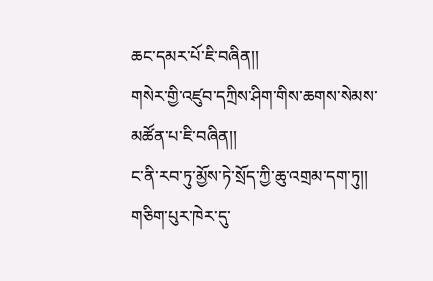ཆང་དམར་པོ་ཇི་བཞིན།།
གསེར་གྱི་འཛུབ་དཀྲིས་ཤིག་གིས་ཆགས་སེམས་མཚོན་པ་ཇི་བཞིན།།
ང་ནི་རབ་ཏུ་མྱོས་ཏེ་སྲོད་ཀྱི་ཆུ་འགྲམ་དག་ཏུ།།
གཅིག་པུར་ཁེར་དུ་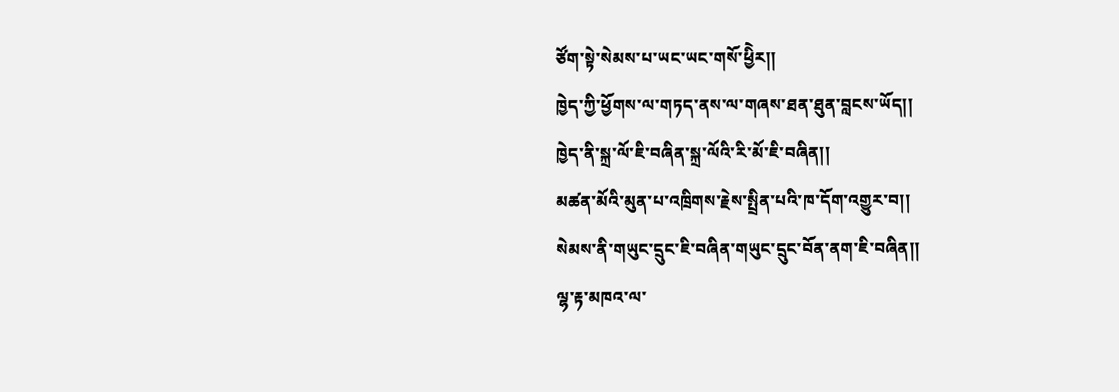ཙོག་སྟེ་སེམས་པ་ཡང་ཡང་གསོ་ཕྱིེར།།
ཁྱེད་ཀྱི་ཕྱོགས་ལ་གཏད་ནས་ལ་གཞས་ཐན་ཐུན་བླངས་ཡོད།།
ཁྱེད་ནི་སྐྲ་ལོ་ཇི་བཞིན་སྐྲ་ལོའི་རི་མོ་ཇི་བཞིན།།
མཚན་མོའི་མུན་པ་འཁྲིགས་རྗེས་སྤྲིན་པའི་ཁ་དོག་འགྱུར་བ།།
སེམས་ནི་གཡུང་དྲུང་ཇི་བཞིན་གཡུང་དྲུང་བོན་ནག་ཇི་བཞིན།།
ལྷ་རྟ་མཁའ་ལ་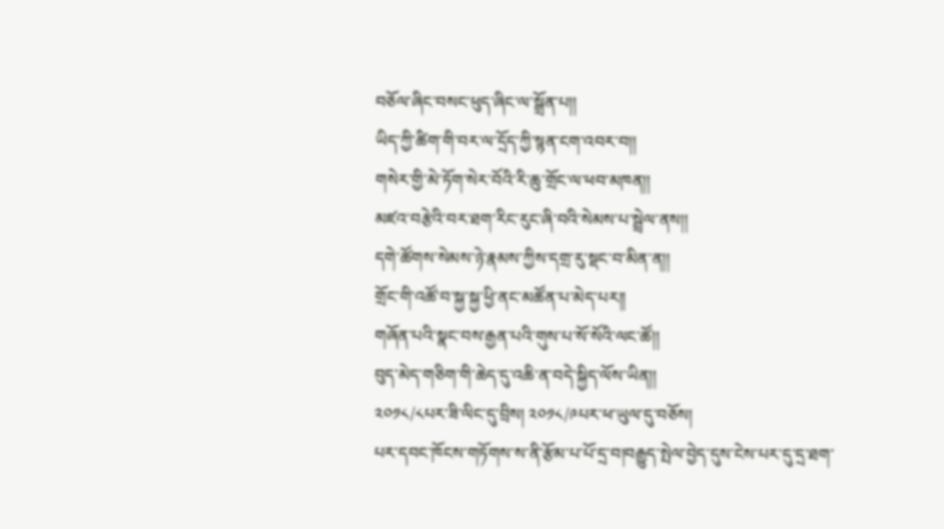བཅོལ་ཞིང་བསང་ཕུད་ཞིང་ལ་སྒྲོན་པ།།
ཡིད་ཀྱི་ཚིག་གི་བར་ལ་དྲོད་ཀྱི་སྙན་ངག་འབར་བ།།
གསེར་གྱི་མེ་ཏོག་སེར་བོའི་རི་ཆུ་གྲོང་ལ་ཕབ་མཁན།།
མཛའ་བརྩེའི་བར་ཐག་རིང་རུང་ཞི་བའི་སེམས་པ་སྦྲེལ་ནས།།
དགེ་ཚོགས་སེམས་ཉེ་རྣམས་ཀྱིས་དགྲ་རུ་སྡང་བ་མིན་ན།།
གྲོང་གི་འཚོ་བ་སྐྱ་སྐྱ་ཕྱི་ནང་མཚོན་པ་མེད་པར།།
གཞོན་པའི་སྣང་བས་རྒྱན་པའི་གུས་པ་སོ་སོའི་ལང་ཚོ།།
བུད་མེད་གཅིག་གི་ཆེད་དུ་འཆི་ན་བདེ་སྐྱིད་ལོས་ཡིན།།
༢༠༡༨/༨པར་ཟི་ལིང་དུ་བྲིས། ༢༠༡༨/༩པར་ཕ་ཡུལ་དུ་བཅོས།
པར་དབང་ཁོངས་གཏོགས་ས་ནི་རྩོམ་པ་པོ་དྲ་བ།བརྒྱུད་སྤེལ་བྱེད་དུས་ངེས་པར་དུ་དྲ་ཐག་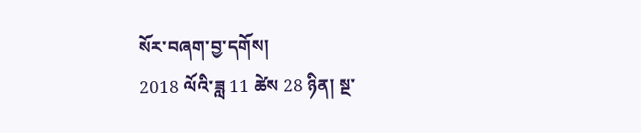སོར་བཞག་བྱ་དགོས།
2018 ལོའི་ཟླ 11 ཚེས 28 ཉིན། སྔ་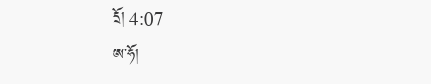དྲོ། 4:07
ཨ་ཧོ།